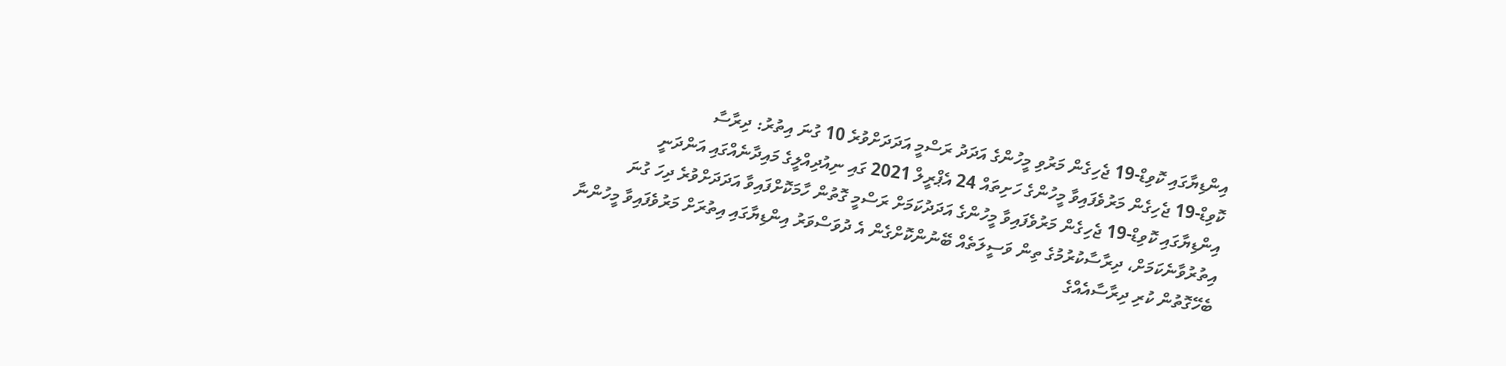އިންޑިޔާގައި ކޮވިޑް-19 ޖެހިގެން މަރުވި މީހުންގެ އަދަދު ރަސްމީ އަދަދަށްވުރެ 10 ގުނަ އިތުރު: ދިރާސާ
ކޮވިޑް-19 ޖެހިގެން މަރުވެފައިވާ މީހުންގެ ހަށިތައް 24 އެޕްރީލް 2021 ގައި ނިއުދިއްލީގެ މައިދާނެއްގައި އަންދަނީ
އިންޑިޔާގައި ކޮވިޑް-19 ޖެހިގެން މަރުވެފައިވާ މީހުންގެ އަދަދުކަމަށް ރަސްމީ ގޮތުން ހާމަކޮށްފައިވާ އަދަދަށްވުރެ ދިހަ ގުނަ އިތުރުވާނެކަމަށް، ދިރާސާކުރުމުގެ ތިން ވަސީލަތެއް ބޭނުންކޮށްގެން އެ ދުވަސްވަރު އިންޑިޔާގައި އިތުރަށް މަރުވެފައިވާ މީހުންނާ ބެހޭގޮތުން ކުރި ދިރާސާއެއްގެ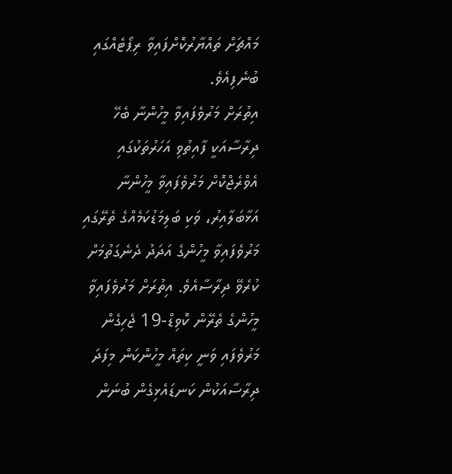މައްޗަށް ތައްޔާރުކޮށްފައިވާ ރިޕޯޓެއްގައި ބުނެފިއެވެ.
އިތުރަށް މަރުވެފައިވާ މީހުންނާ ބެހޭ ދިރާސާއަކީ ފާއިތުވި އަހަރުތަކުގައި އެވްރެޖްކޮށް މަރުވެފައިވާ މީހުންނާ އަޅާބަލާއިރު، ވަކި ބަލިމަޑުކަމެއްގެ ތެރޭގައި މަރުވެފައިވާ މީހުންގެ އަދަދު ދެނެގަތުމަށް ކުރެވޭ ދިރާސާއެވެ. އިތުރަށް މަރުވެފައިވާ މީހުންގެ ތެރޭން ކޮވިޑް-19 ޖެހިގެން މަރުވެފައި ވަނީ ކިތައް މީހުންކަން މިފަދަ ދިރާސާއަކުން ކަނޑައެޅިގެން ބުނަން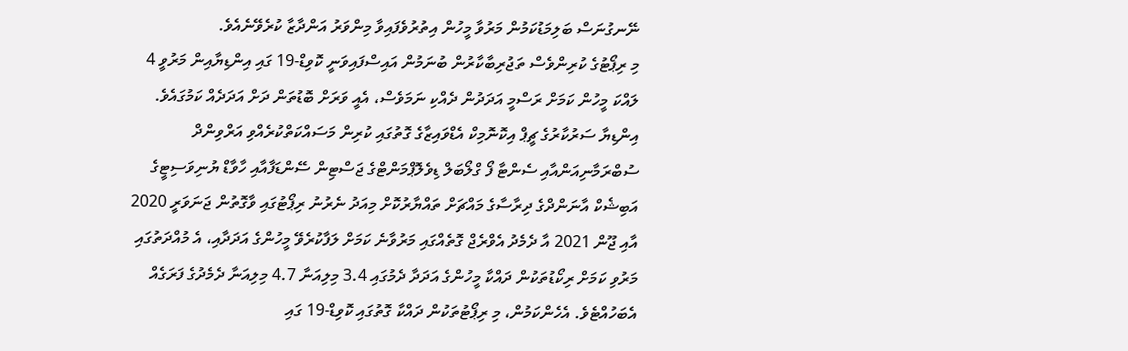ނޭނގުނަސް ބަލިމަޑުކަމުން މަރުވާ މީހުން އިތުރުވެފައިވާ މިންވަރު އަންދާޒާ ކުރެވޭނެއެވެ.
މި ރިޕޯޓުގެ ކުރިންވެސް ތަޖުރިބާކާރުން ބުނަމުން އައިސްފައިވަނީ ކޮވިޑް-19 ގައި އިންޑިޔާއިން މަރުވީ 4 ލައްކަ މީހުން ކަމަށް ރަސްމީ އަދަދުން ދެއްކި ނަމަވެސް، އެއީ ވަރަށް ބޮޑުތަން ދަށް އަދަދެއް ކަމުގައެވެ.
އިންޑިޔާ ސަރުކާރުގެ ޗީޕް އިކޮނޮމިކް އެޑްވައިޒާގެ ގޮތުގައި ކުރިން މަސައްކަތްކުރެއްވި އަރްވިންދް ސުބްރަމާނިއަންއާއި ސެންޓާ ފޯ ގްލޯބަލް ޑިވެލޮޕްމަންޓްގެ ޖަސްޓިން ސޭންޑަފާއާއި ހާވާޑް ޔުނިވަސިޓީގެ އަބިޝެކް އާނަންދްގެ ދިރާސާގެ މައްޗަށް ތައްޔާރުކޮށް މިއަދު ނެރުނު ރިޕޯޓުގައި ވާގޮތުން ޖަނަވަރީ 2020 އާއި ޖޫން 2021 އާ ދެމެދު އެވްރެޖް ގޮތެއްގައި މަރުވާނެ ކަމަށް ލަފާކުރެވޭ މީހުންގެ އަދަދާއި، އެ މުއްދަތުގައި މަރުވި ކަމަށް ރިކޯޑުތަކުން ދައްކާ މީހުންގެ އަދަދާ ދެމުގައި 3.4 މިލިއަނާ 4.7 މިލިއަނާ ދެމެދުގެ ފަރަގެއް އެބަހުއްޓެވެ. އެހެންކަމުން، މި ރިޕޯޓުތަކުން ދައްކާ ގޮތުގައި ކޮވިޑް-19 ގައި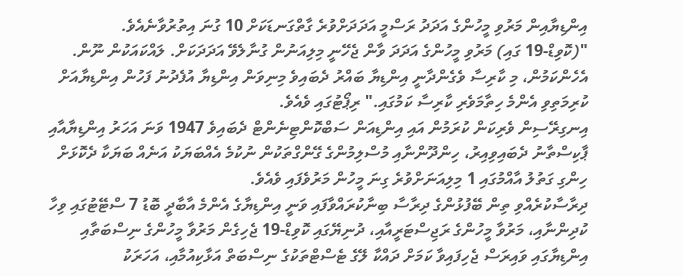އިންޑިޔާއިން މަރުވި މީހުންގެ އަދަދު ރަސްމީ އަދަދަށްވުރެ ގާތްގަނޑަކަށް 10 ގުނަ އިތުރުވާނެއެވެ.
"(ކޮވިޑް-19 ގައި) މަރުވި މީހުންގެ އަދަދަ ވާން ޖެހޭނީ މިލިއަނުން ގުނާލެވޭ އަދަދަކަށް. ލައްކައަކުން ނޫން. އެހެންކަމުން، މި ކާރިސާ ވެގެންދާނީ އިންޑިޔާ ބައްރު ދެބައިވެ މިނިވަން އިންޑިޔާ އުފެދުނު ފަހުން އިންޑިޔާއަށް ކުރިމަތިވި އެންމެ ހިތާމަވެރި ކާރިސާ ކަމުގައި." ރިޕޯޓުގައި ވެއެވެ.
އިނގިރޭސިން ވެރިކަން ކުރަމުން އައި އިންޑިއަން ސަބްކޮންޓިނެންޓް ދެބައިވެ 1947 ވަނަ އަހަރު އިންޑިޔާއާއި ޕާކިސްތާނު ދެބައިވިއިރު، ހިންދޫންނާއި މުސްލިމުންގެ ގޭންގްތަކުން ނުކުމެ އެއްބަޔަކު އަނެއް ބަޔަކާ ދެކޮޅަށް ހިންގި ގަތުލު އާއްމުގައި 1 މިލިއަނަށްވުރެ ގިނަ މީހުން މަރުވެފައި ވެއެވެ.
ދިރާސާކުރެއްވި ތިން ބޭފުޅުންގެ ދިރާސާ ބިނާކުރައްވާފައި ވަނީ އިންޑިޔާގެ އެންމެ އާބާދީ ބޮޑު 7 ސްޓޭޓުގައި ވިހާ ކުދިންނާއި، މަރުވާ މީހުންގެ ރަޖިސްޓަރީއާއި، ދުނިޔޭގައި ކޮވިޑް-19 ޖެހިގެން މަރުވާ މީހުންގެ ނިސްބަތާއި އިންޑިޔާގައި ވައިރަސް ޖެހިފައިވާ ކަމަށް ދައްކާ ލޭގެ ޓެސްޓްތަކުގެ ނިސްބަތް އަޅާކިއުމާއި، އަހަރަކު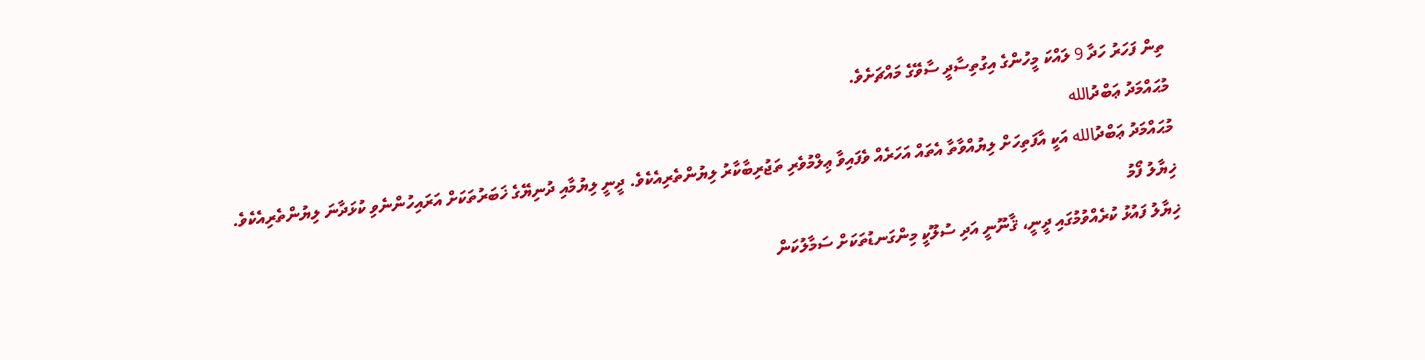ތިން ފަހަރު ހަދާ 9 ލައްކަ މީހުންގެ އިގުތިސާދީ ސާވޭގެ މައްޗަށެވެ.
މުޙައްމަދު ޢަބްދުالله
މުޙައްމަދު ޢަބްދުالله އަކީ އާފަތިހަށް ލިޔުއްވާތާ އެތައް އަހަރެއް ވެފައިވާ ޢިލްމުވެރި ތަޖުރިބާކާރު ލިޔުންތެރިއެކެވެ. ދީނީ ލިޔުމާއި ދުނިޔޭގެ ޚަބަރުތަކަށް އަރައިހުންނެވި ކުޅަދާނަ ލިޔުންތެރިއެކެވެ.
ޚިޔާލު ފޯމު
ޚިޔާލު ފައުޅު ކުރެއްވުމުގައި ދީނީ، ޤާނޫނީ އަދި ސުލޫކީ މިންގަނޑުތަކަށް ސަމާލުކަން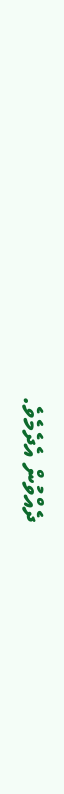ދެއްވުން އެދެމެވެ.